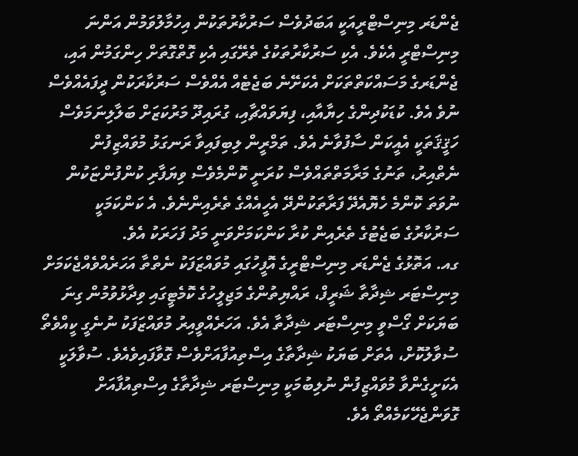ޖެންޑަރ މިނިސްޓްރީއަކީ އަބަދުވެސް ސަރުކާރުތަކުން އިހުމާލުވަމުން އަންނަ މިނިސްޓްރީ އެކެވެ. އެކި ސަރުކާރުތަކުގެ ތެރޭގައި އެކި ގޮތްގޮތަށް ހިންގަމުން އައި، ޖެންޑަރގެ މަސައްކަތްތަކަށް އެކަށޭނެ ބަޖެޓެއް އެއްވެސް ސަރުކާރަކުން ދީފައެއްވެސް ނުވެ އެވެ. ކުޑަކުދިންގެ ހިޔާއާއި، ފިޔަވައްޗާއި، ގުރައިދޫ މަރުކަޒަށް ބަލާލިނަމަވެސް ހަޤީޤަތަކީ އެއީކަން ސާފުވާނެ އެވެ. ތަމްރީން ލިބިފައިވާ ރަނގަޅު މުވައްޒިފުން ނެތްއިރު، ތަނުގެ މަރާމަތްތައްވެސް ކުރަނީ ކޮންމެވެސް ވިޔަފާރި ކުންފުންޏަކުން ނުވަތަ ކޮންމެ ހެޔޮއެދޭ ފަރާތަކުންދޭ އެހީއެއްގެ ތެރެއިންނެވެ. އެ ކަންކަމަކީ ސަރުކާރުގެ ބަޖެޓުގެ ތެރެއިން ކުރާ ކަންކަމަށްވަނީ މަދު ފަހަރަކު އެވެ.
ގއ. އަތޮޅުގެ ޖެންޑަރ މިނިސްޓްރީގެ އޮފީހުގައި މުވައްޒަފަކު ނެތްތާ އަހަރެއްވެއްޖެކަމަށް މިނިސްޓަރ ޝިދާތާ ޝަރީފް، ރައްޔިތުންގެ މަޖިލީހުގެ ކޮމެޓީގައި ވިދާޅުވުމުން ގިނަ ބަޔަކަށް ގޯސްވީ މިނިސްޓަރ ޝިދާތާ އެވެ. އަހަރެއްވީއިރު މުވައްޒަފަކު ނުނެގީ ކީއްވެތޯ ސުވާލުކޮށް، އެތަށް ބަޔަކު ޝިދާތާގެ އިސްތިއުފާއަށްވެސް ގޮވާފައިވެއެވެ. ސުވާލަކީ އެކަށީގެންވާ މުވައްޒިފުން ނުލިބުމަކީ މިނިސްޓަރ ޝިދާތާގެ އިސްތިއުފާއަށް ގޮވަންޖެހޭކަމެއްތޯ އެވެ.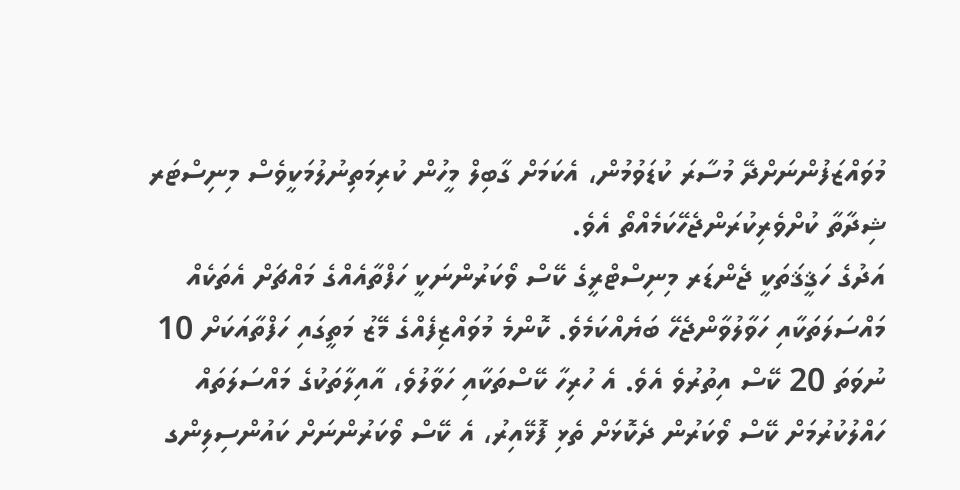މުވައްޒަފުންނަށްދޭ މުސާރަ ކުޑަވުމުން، އެކަމަށް ގާބިލް މީހުން ކުރިމަތިނުލުމަކީވެސް މިނިސްޓަރ ޝިދާތާ ކުށްވެރިކުރަންޖެހޭކަމެއްތޯ އެވެ.
އަދުގެ ހަޤީޤަތަކީ ޖެންޑަރ މިނިސްޓްރީގެ ކޭސް ވޯކަރުންނަކީ ހަފްތާއެއްގެ މައްޗަށް އެތަކެއް މައްސަލަތަކާއި ހަވާލުވާންޖެހޭ ބަޔެއްކަމެވެ. ކޮންމެ މުވައްޒިފެއްގެ މޭޒު މަތީގައި ހަފްތާއަކަށް 10 ނުވަތަ 20 ކޭސް އިތުރުވެ އެވެ. އެ ހުރިހާ ކޭސްތަކާއި ހަވާލުވެ، އާއިލާތަކުގެ މައްސަލަތައް ހައްލުކުރުމަށް ކޭސް ވޯކަރުން ދެކޮޅަށް ތެޅި ފޮޅޭއިރު، އެ ކޭސް ވޯކަރުންނަށް ކައުންސިލިންގ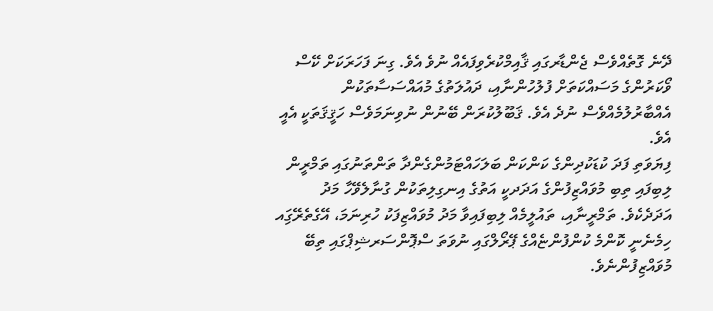ދޭނެ ގޮތެއްވެސް ޖެންޑާރގައި ޤާއިމްކުރެވިފައެއް ނުވެ އެވެ. ގިނަ ފަހަރަކަށް ކޭސް ވޯކަރުންގެ މަސައްކަތަށް ފުލުހުންނާއި، ދައުލަތުގެ މުއައްސަސާތަކުން އެއްބާރުލުމެއްވެސް ނުދެ އެވެ. ޤަބޫލުކުރަން ބޭނުން ނުވިނަމަވެސް ހަޤީޤަތަކީ އެއީ އެވެ.
ފިޔަވަތި ފަދަ ކުޑަކުދިންގެ ކަންކަން ބަލަހައްޓަމުންގެންދާ ތަންތަނުގައި ތަމްރީން ލިބިފައި ތިބި މުވައްޒިފުންގެ އަދަދކީ އަތުގެ އިނގިލިތަކުން ގުނާލެވޭހާ މަދު އަދަދެކެވެ. ތަމްރީނާއި، ތައުލީމެއް ލިބިފައިވާ މަދު މުވައްޒިފަކު ހުރިނަމަ، އޭގެތެރޭގަިއ ހިމެނެނީ ކޮންމެ ކުންފުންޏެއްގެ ޕޭރޯލްގައި ނުވަތަ ސްޕޮންސަރޝިޕްގައި ތިބޭ މުވައްޒިފުންނެވެ.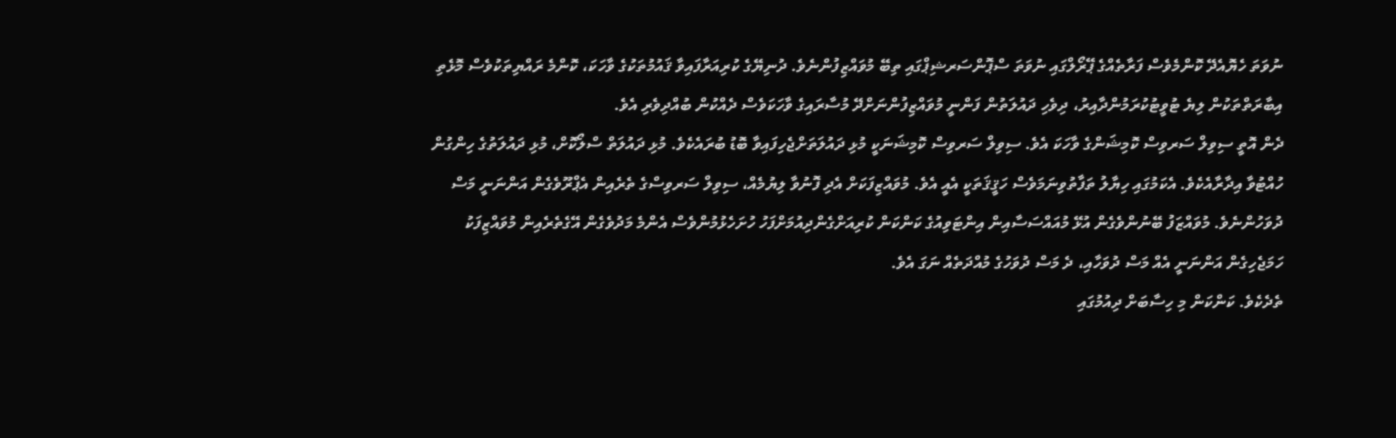ނުވަތަ ހެޔޮއެދޭ ކޮންމެވެސް ފަރާތެއްގެ ޕޭރޯލްގައި ނުވަތަ ސްޕޮންސަރޝިޕްގައި ތިބޭ މުވައްޒިފުންނެވެ. ދުނިޔޭގެ ކުރިއަރާފައިވާ ޤައުމުތަކުގެ ވާހަކަ، ކޮންމެ ރައްޔިތަކުވެސް މޮޅެތި އިބާރަތްތަކުން ލިޔެ ޓުވީޓުކުރަމުންދާއިރު، ދިވެހި ދައުލަތުން ފަންނީ މުވައްޒިފުންނަށްދޭ މުސާރައިގެ ވާހަކަވެސް ދެއްކުން ބުއްދިވެރި އެވެ.
ދެން އޮތީ ސިވިލް ސަރވިސް ކޮމިޝަންގެ ވާހަކަ އެވެ. ސިވިލް ސަރވިސް ކޮމިޝަނަކީ މުޅި ދައުލަތަށްޖެހިފައިވާ ބޮޑު ބުރައެކެވެ. މުޅި ދައުލަތް ސްލޯކޮށް، މުޅި ދައުލަތުގެ ހިންގުން ހުއްޓުވާ އިދާރާއެކެވެ. އެކަމުގައި ހިޔާލު ތަފާތުވިނަމަވެސް ހަޤީޤަތަކީ އެއީ އެވެ. މުވައްޒިފަކަށް އެދި ފޮނުވާ ލިޔުމެއް، ސިވިލް ސަރވިސްގެ ތެރެއިން އެޕްރޫވެގެން އަންނަނީ މަސް ދުވަހުންނެވެ. މުވައްޒަފު ބޭނުންވެގެން އުޅޭ މުއައްސަސާއިން އިންޓަވިއުގެ ކަންކަން ކުރިއަށްގެންދިއުމަށްފަހު ހުށަހެޅުމުންވެސް އެންމެ މަދުވެގެން އޭގެތެރެއިން މުވައްޒިފަކު ހަމަޖެހިގެން އަންނަނީ އެއް މަސް ދުވަހާއި، ދެ މަސް ދުވަހުގެ މުއްދަތެއް ނަގަ އެވެ.
ތެދެކެވެ. ކަންކަން މި ހިސާބަށް ދިއުމުގައި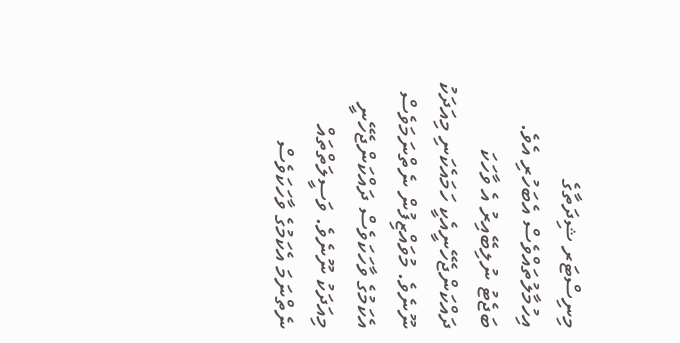މިނިސްޓަރ ޝިދަތާގެ އިހުމާލުތައްވެސް އެބަހުރި އެވެ. ބަޖެޓު ނުލިބޭއިރު އެ ވާހަކަ ދައްކަންޖެހޭނީއެކީ ހަމައެކަނި މިއަދަކު ނޫނެވެ. މުވައްޒިފުން ނެތްނަމަވެސް އެކަމުގެ ވާހަކަވެސް ދައްކަންޖެހޭނީ މިއަދަކު ނޫނެވެ. ވަސީލަތްތައް ނެތްނަމަ އެކަމުގެ ވާހަކަވެސް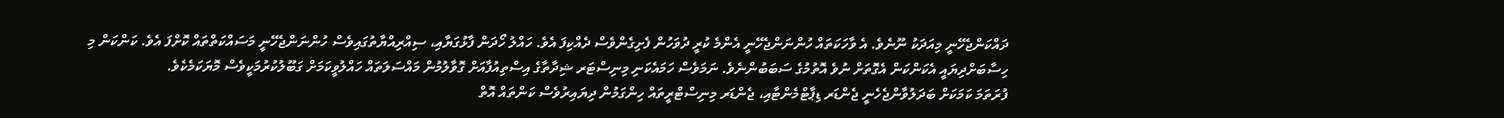ދައްކަންޖެހޭނީ މިއަދަކު ނޫނެވެ. އެ ވާހަކަތައް ހުންނަންޖެހޭނީ އެންމެ ކުރީ ދުވަހުން ފެށިގެންވެސް ދެއްކިފަ އެވެ. ހައްލު ހޯދަން ފާޅުގަޔާއި، ސިއްރިއްޔާތުގައިވެސް ހުންނަންޖެހޭނީ މަސައްކަތްތައް ކޮށްފަ އެވެ. ކަންކަން މި ހިސާބަށްދިޔައީ އެކަންކަން އެގޮތަށް ނުވެ އޮތުމުގެ ސަބަބުންނެވެ. ނަމަވެސް ހަމައެކަނި މިނިސްޓަރ ޝިދާތާގެ އިސްތިއުފާއަށް ގޮވާލުމުން މައްސަލަތައް ހައްލުވީކަމަށް ގަބޫލުކުރުމަކީވެސް މޮޔަކަމެކެވެ.
ފުރަތަމަ ކަމަކަށް ބަދަލުވާންޖެހެނީ ޖެންޑަރ ޑިޕާޓްމެންޓާއި، ޖެންޑަރ މިނިސްޓްރީތައް ހިންގަމުން ދިޔައިރުވެސް ކަންތައް އޮތް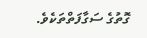ގޮތުގެ ސަގާފަތްތަކެވެ.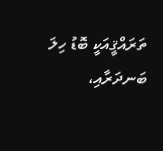ތަރައްޤީއަކީ ބޮޑު ހިލަ ބަނދަރާއި،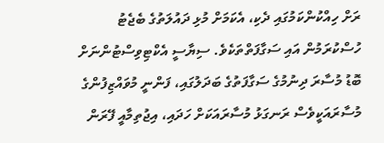ރަށް ހިއްކުންކަމުގައި ދެކި، އެކަމަށް މުޅި ދައުލަތުގެ ބެޖެޓު ހުސްކުރަމުން އައި ސަގާފަތްތަކެވެ. ސިޔާސީ އެކްޓިވިސްޓުންނަށް ބޮޑު މުސާރަ ދިނުމުގެ ސަގާފަތުގެ ބަދަލުގައި، ފަންނީ މުވައްޒިފުންގެ މުސާރައަކީވެސް ރަނގަޅު މުސާރައަކަށް ހަދައި، އިޖުތިމާއީ ފޭރަން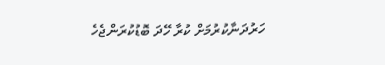ހަރުދަނާކުރުމަށް ކުރާ ހޭދަ ބޮޑުކުރަންޖެހެ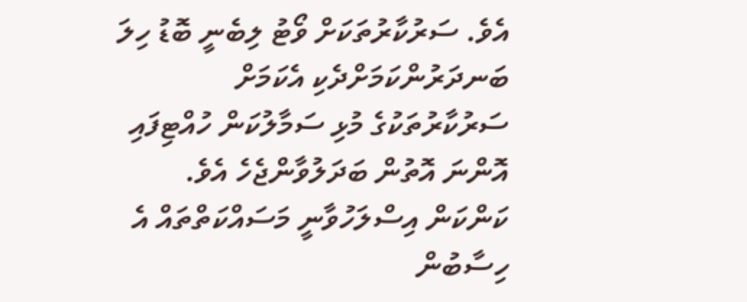އެވެ. ސަރުކާރުތަކަށް ވޯޓު ލިބެނީ ބޮޑު ހިލަ ބަނދަރުންކަމަށްދެކި އެކަމަށް ސަރުކާރުތަކުގެ މުޅި ސަމާލުކަން ހުއްޓިފައި އޮންނަ އޮތުން ބަދަލުވާންޖެހެ އެވެ.
ކަންކަން އިސްލަހުވާނީ މަސައްކަތްތައް އެ ހިސާބުން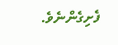ފެށިގެންނެވެ.